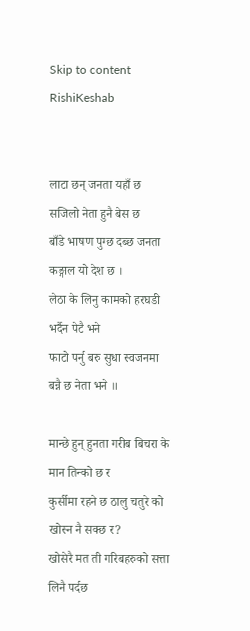Skip to content
RishiKeshab


लाटा छन् जनता यहाँ छ सजिलो नेता हुनै बेस छ
बाँडे भाषण पुग्छ दब्छ जनता कङ्गाल यो देश छ ।
लेठा के लिनु कामको हरघडी भर्दैन पेटै भने
फाटो पर्नु बरु सुधा स्वजनमा बन्नै छ नेता भने ॥

मान्छे हुन् हुनता गरीब बिचरा के मान तिन्को छ र
कुर्सीमा रहने छ ठालु चतुरे को खोस्न नै सक्छ र?
खोसेरै मत ती गरिबहरुको सत्ता लिनै पर्दछ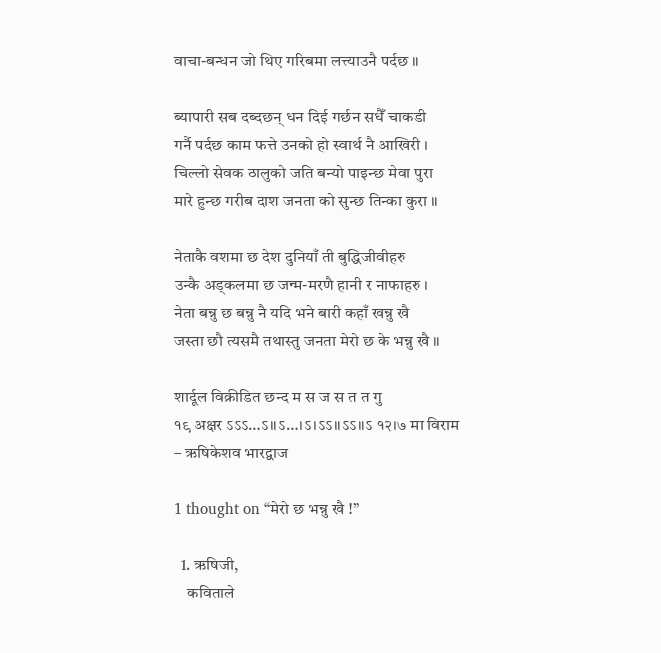वाचा-बन्धन जो थिए गरिबमा लत्त्याउनै पर्दछ ॥

ब्यापारी सब दब्दछन् धन दिई गर्छन सधैँ चाकडी
गर्नै पर्दछ काम फत्ते उनको हो स्वार्थ नै आखिरी ।
चिल्लो सेवक ठालुको जति बन्यो पाइन्छ मेवा पुरा
मारे हुन्छ गरीब दाश जनता को सुन्छ तिन्का कुरा ॥

नेताकै वशमा छ देश दुनियाँ ती बुद्धिजीवीहरु
उन्कै अड्कलमा छ जन्म-मरणै हानी र नाफाहरु ।
नेता बन्नु छ बन्नु नै यदि भने बारी कहाँ खन्नु खै
जस्ता छौ त्यसमै तथास्तु जनता मेरो छ के भन्नु खै ॥

शार्दूल विक्रीडित छन्द म स ज स त त गु
१९ अक्षर ऽऽऽ…ऽ॥ऽ…।ऽ।ऽऽ॥ऽऽ॥ऽ १२।७ मा विराम
– ऋषिकेशव भारद्वाज

1 thought on “मेरो छ भन्नु खै !”

  1. ऋषिजी,
    कविताले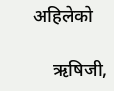अहिलेको

    ऋषिजी,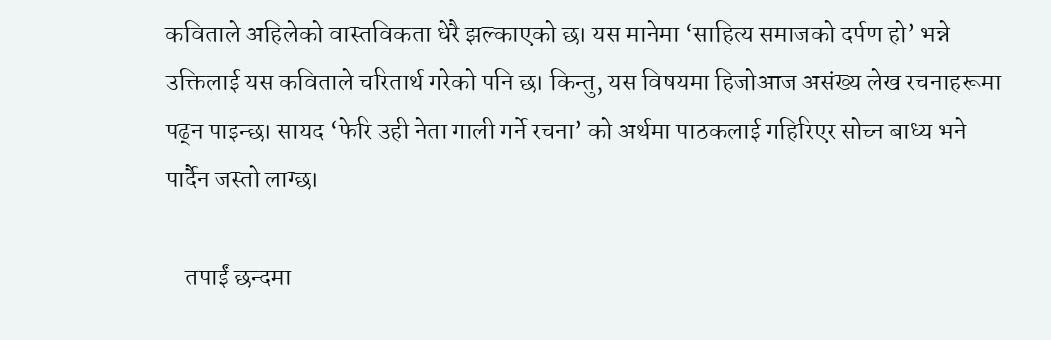कविताले अहिलेको वास्तविकता धेरै झल्काएको छ। यस मानेमा ‘साहित्य समाजको दर्पण हो’ भन्ने उक्तिलाई यस कविताले चरितार्थ गरेको पनि छ। किन्तु, यस विषयमा हिजोआज असंख्य लेख रचनाहरूमा पढ्न पाइन्छ। सायद ‘फेरि उही नेता गाली गर्ने रचना’ को अर्थमा पाठकलाई गहिरिएर सोच्न बाध्य भने पार्दैन जस्तो लाग्छ।

    तपाईं छन्दमा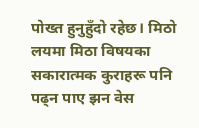पोख्त हुनुहुँदो रहेछ। मिठो लयमा मिठा विषयका सकारात्मक कुराहरू पनि पढ्न पाए झन वेस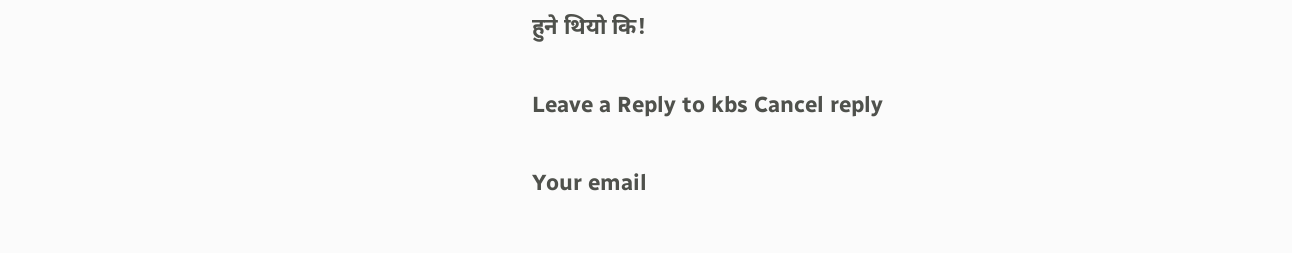हुने थियो कि!

Leave a Reply to kbs Cancel reply

Your email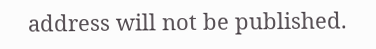address will not be published.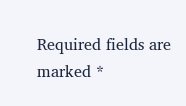Required fields are marked *